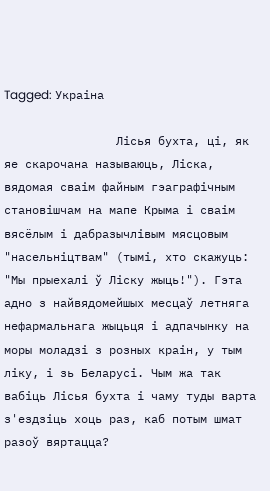Tagged: Украіна

                Лісья бухта, ці, як яе скарочана называюць, Ліска, вядомая сваім файным гэаграфічным становішчам на мапе Крыма і сваім вясёлым і дабразычлівым мясцовым "насельніцтвам" (тымі, хто скажуць: "Мы прыехалі ў Ліску жыць!"). Гэта адно з найвядомейшых месцаў летняга нефармальнага жыцьця і адпачынку на моры моладзі з розных краін, у тым ліку, і зь Беларусі. Чым жа так вабіць Лісья бухта і чаму туды варта з'ездзіць хоць раз, каб потым шмат разоў вяртацца?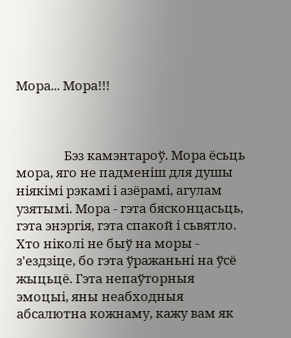Мора... Мора!!!



                Бэз камэнтароў. Мора ёсьць мора, яго не падменіш для душы ніякімі рэкамі і азёрамі, агулам узятымі. Мора - гэта бясконцасьць, гэта энэргія, гэта спакой і сьвятло. Хто ніколі не быў на моры - з'ездзіце, бо гэта ўражаньні на ўсё жыцьцё. Гэта непаўторныя эмоцыі, яны неабходныя абсалютна кожнаму, кажу вам як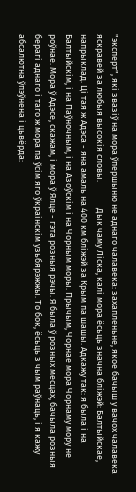"эксперт", які звазіў на мора ўпершыню не аднаго чалавека: захапленьне, якое бачыш у вачох чалавека яскравей за любыя высокія словы.             Дык чаму Ліска, калі мора ёсьць значна бліжэй: Балтыйскае, напрыклад. Ці тая ж Адэса - яна амаль на 400 км бліжэй за Крым па шашы. Адкажу так: я была і на Балтыйскім, і на Паўночным, і на Азоўскім і на Чорным моры. Прычым, Чорнае мора Чорнаму мору не роўнае. Мора ў Адэсе, скажам, і мора ў Ялце - гэта розныя рэчы. Я была ў розных месцах, бачыла розныя берагі аднаго і таго ж мора па ўсім яго ўкраінскім узьбярэжжы. То бок, ёсьць з чым раўнаць, і я кажу абсалютна ўпэўнена і цьвёрда: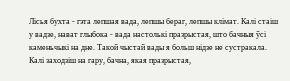Лісья бухта - гэта лепшая вада, лепшы бераг, лепшы клімат. Калі стаіш у вадзе, нават глыбока - вада настолькі празрыстая, што бачныя ўсі каменьчыкі на дне. Такой чыстай вады я больш нідзе не сустракала. Калі заходзіш на гару, бачна, якая празрыстая,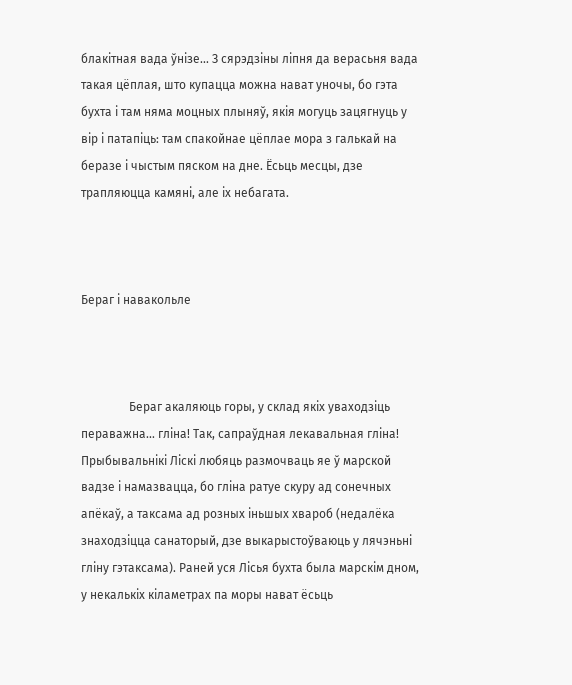блакітная вада ўнізе... З сярэдзіны ліпня да верасьня вада такая цёплая, што купацца можна нават уночы, бо гэта бухта і там няма моцных плыняў, якія могуць зацягнуць у вір і патапіць: там спакойнае цёплае мора з галькай на беразе і чыстым пяском на дне. Ёсьць месцы, дзе трапляюцца камяні, але іх небагата.



Бераг і навакольле



                Бераг акаляюць горы, у склад якіх уваходзіць пераважна... гліна! Так, сапраўдная лекавальная гліна! Прыбывальнікі Ліскі любяць размочваць яе ў марской вадзе і намазвацца, бо гліна ратуе скуру ад сонечных апёкаў, а таксама ад розных іньшых хвароб (недалёка знаходзіцца санаторый, дзе выкарыстоўваюць у лячэньні гліну гэтаксама). Раней уся Лісья бухта была марскім дном, у некалькіх кіламетрах па моры нават ёсьць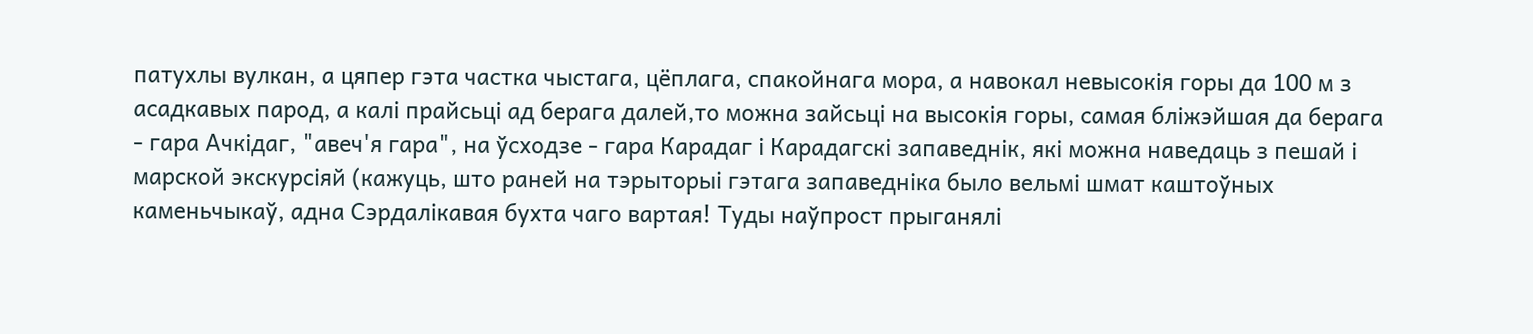патухлы вулкан, а цяпер гэта частка чыстага, цёплага, спакойнага мора, а навокал невысокія горы да 100 м з асадкавых парод, а калі прайсьці ад берага далей,то можна зайсьці на высокія горы, самая бліжэйшая да берага - гара Ачкідаг, "авеч'я гара", на ўсходзе - гара Карадаг і Карадагскі запаведнік, які можна наведаць з пешай і марской экскурсіяй (кажуць, што раней на тэрыторыі гэтага запаведніка было вельмі шмат каштоўных каменьчыкаў, адна Сэрдалікавая бухта чаго вартая! Туды наўпрост прыганялі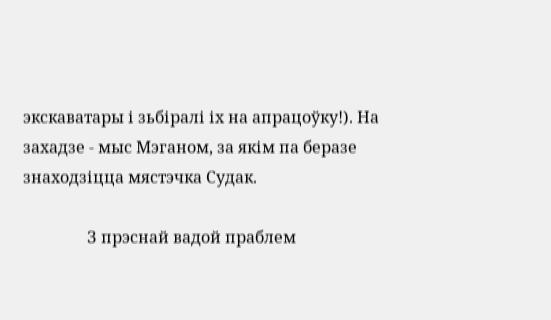экскаватары і зьбіралі іх на апрацоўку!). На захадзе - мыс Мэганом, за якім па беразе знаходзіцца мястэчка Судак.

                З прэснай вадой праблем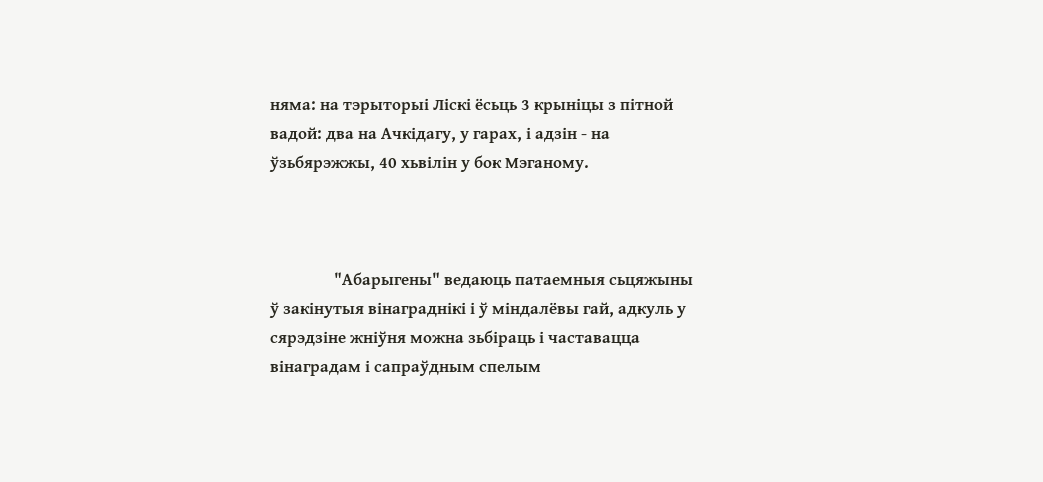няма: на тэрыторыі Ліскі ёсьць 3 крыніцы з пітной вадой: два на Ачкідагу, у гарах, і адзін - на ўзьбярэжжы, 40 хьвілін у бок Мэганому.



                "Абарыгены" ведаюць патаемныя сьцяжыны ў закінутыя вінаграднікі і ў міндалёвы гай, адкуль у сярэдзіне жніўня можна зьбіраць і частавацца вінаградам і сапраўдным спелым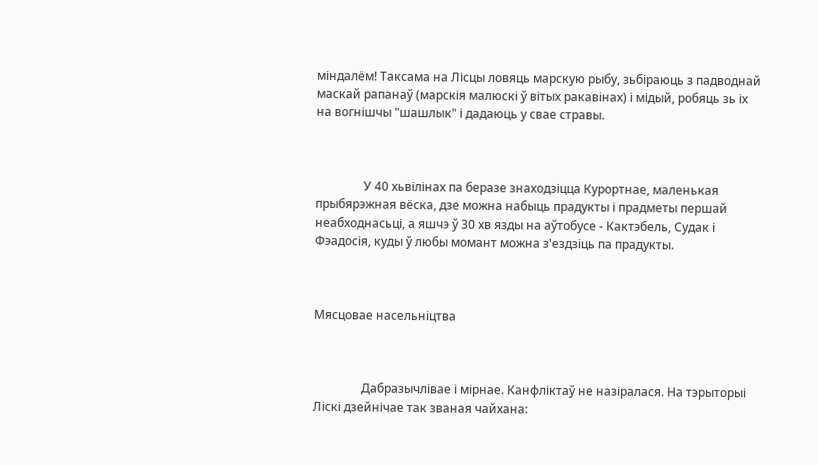міндалём! Таксама на Лісцы ловяць марскую рыбу, зьбіраюць з падводнай маскай рапанаў (марскія малюскі ў вітых ракавінах) і мідый, робяць зь іх на вогнішчы "шашлык" і дадаюць у свае стравы.



                У 40 хьвілінах па беразе знаходзіцца Курортнае, маленькая прыбярэжная вёска, дзе можна набыць прадукты і прадметы першай неабходнасьці, а яшчэ ў 30 хв язды на аўтобусе - Кактэбель, Судак і Фэадосія, куды ў любы момант можна з'ездзіць па прадукты.



Мясцовае насельніцтва



                Дабразычлівае і мірнае. Канфліктаў не назіралася. На тэрыторыі Ліскі дзейнічае так званая чайхана: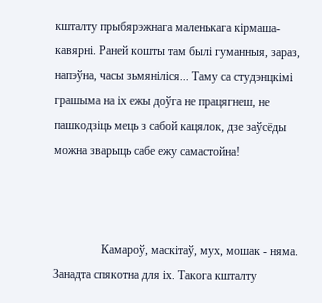кшталту прыбярэжнага маленькага кірмаша-кавярні. Раней кошты там былі гуманныя, зараз, напэўна, часы зьмяніліся... Таму са студэнцкімі грашыма на іх ежы доўга не працягнеш, не пашкодзіць мець з сабой кацялок, дзе заўсёды можна зварыць сабе ежу самастойна!



                Камароў, маскітаў, мух, мошак - няма. Занадта спякотна для іх. Такога кшталту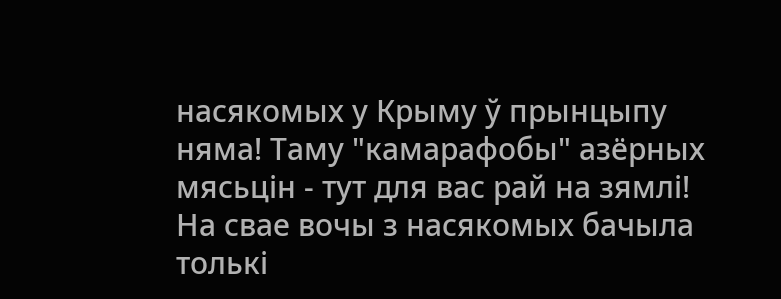насякомых у Крыму ў прынцыпу няма! Таму "камарафобы" азёрных мясьцін - тут для вас рай на зямлі! На свае вочы з насякомых бачыла толькі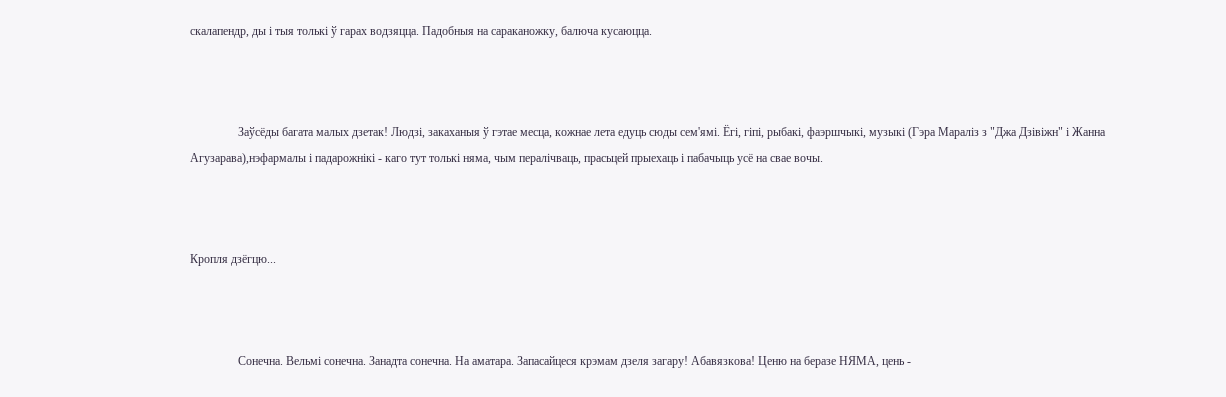скалапендр, ды і тыя толькі ў гарах водзяцца. Падобныя на сараканожку, балюча кусаюцца.



                Заўсёды багата малых дзетак! Людзі, закаханыя ў гэтае месца, кожнае лета едуць сюды сем'ямі. Ёгі, гіпі, рыбакі, фаэршчыкі, музыкі (Гэра Мараліз з "Джа Дзівіжн" і Жанна Агузарава),нэфармалы і падарожнікі - каго тут толькі няма, чым пералічваць, прасьцей прыехаць і пабачыць усё на свае вочы.



Кропля дзёгцю...



                Сонечна. Вельмі сонечна. Занадта сонечна. На аматара. Запасайцеся крэмам дзеля загару! Абавязкова! Ценю на беразе НЯМА, цень -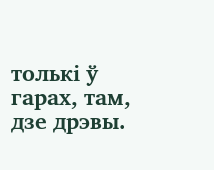толькі ў гарах, там, дзе дрэвы.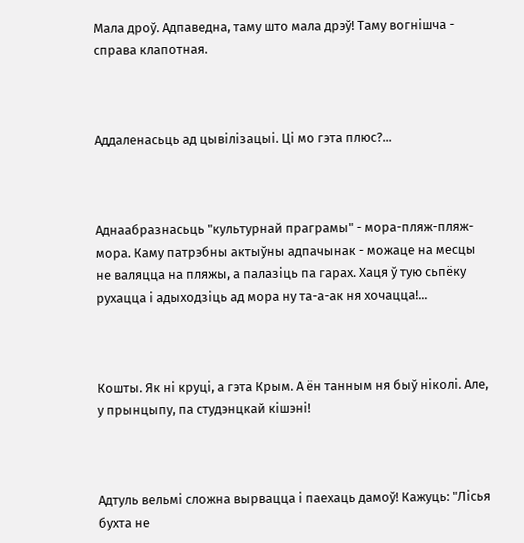Мала дроў. Адпаведна, таму што мала дрэў! Таму вогнішча - справа клапотная.



Аддаленасьць ад цывілізацыі. Ці мо гэта плюс?...



Аднаабразнасьць "культурнай праграмы" - мора-пляж-пляж-мора. Каму патрэбны актыўны адпачынак - можаце на месцы не валяцца на пляжы, а палазіць па гарах. Хаця ў тую сьпёку рухацца і адыходзіць ад мора ну та-а-ак ня хочацца!...



Кошты. Як ні круці, а гэта Крым. А ён танным ня быў ніколі. Але, у прынцыпу, па студэнцкай кішэні!



Адтуль вельмі сложна вырвацца і паехаць дамоў! Кажуць: "Лісья бухта не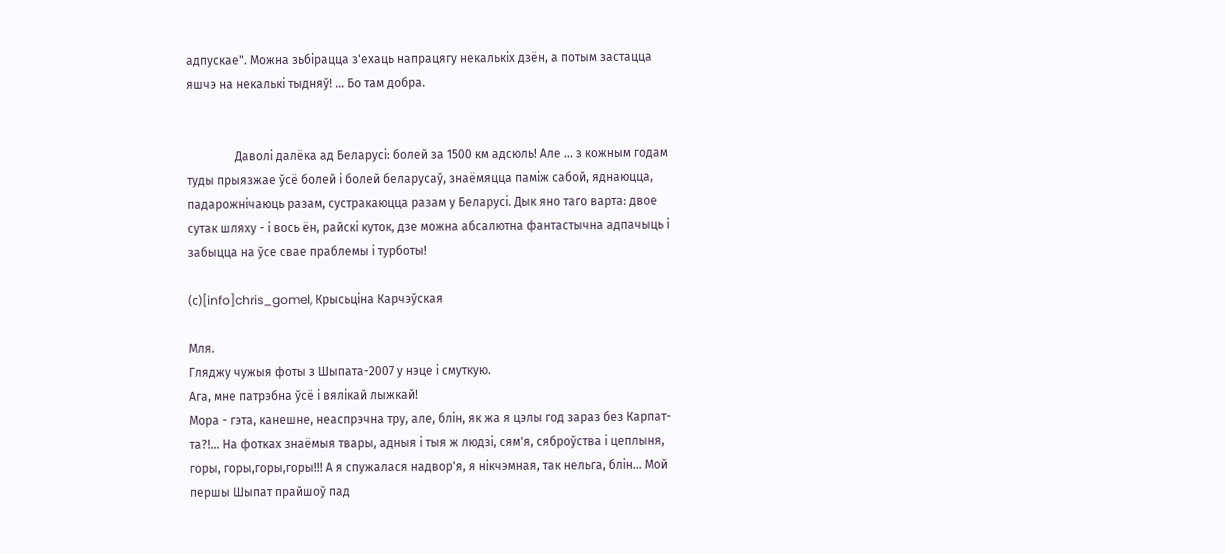адпускае". Можна зьбірацца з'ехаць напрацягу некалькіх дзён, а потым застацца яшчэ на некалькі тыдняў! ... Бо там добра.


                Даволі далёка ад Беларусі: болей за 1500 км адсюль! Але ... з кожным годам туды прыязжае ўсё болей і болей беларусаў, знаёмяцца паміж сабой, яднаюцца, падарожнічаюць разам, сустракаюцца разам у Беларусі. Дык яно таго варта: двое сутак шляху - і вось ён, райскі куток, дзе можна абсалютна фантастычна адпачыць і забыцца на ўсе свае праблемы і турботы!

(с)[info]chris_gomel, Крысьціна Карчэўская

Мля.
Гляджу чужыя фоты з Шыпата-2007 у нэце і смуткую.
Ага, мне патрэбна ўсё і вялікай лыжкай!
Мора - гэта, канешне, неаспрэчна тру, але, блін, як жа я цэлы год зараз без Карпат-та?!... На фотках знаёмыя твары, адныя і тыя ж людзі, сям'я, сяброўства і цеплыня, горы, горы,горы,горы!!! А я спужалася надвор'я, я нікчэмная, так нельга, блін... Мой першы Шыпат прайшоў пад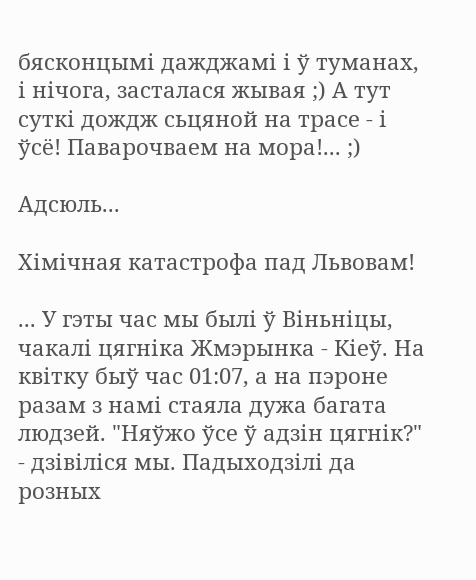бясконцымі дажджамі і ў туманах, і нічога, засталася жывая ;) А тут суткі дождж сьцяной на трасе - і ўсё! Паварочваем на мора!... ;)

Адсюль...

Хімічная катастрофа пад Львовам!

... У гэты час мы былі ў Віньніцы, чакалі цягніка Жмэрынка - Кіеў. На квітку быў час 01:07, а на пэроне разам з намі стаяла дужа багата людзей. "Няўжо ўсе ў адзін цягнік?" - дзівіліся мы. Падыходзілі да розных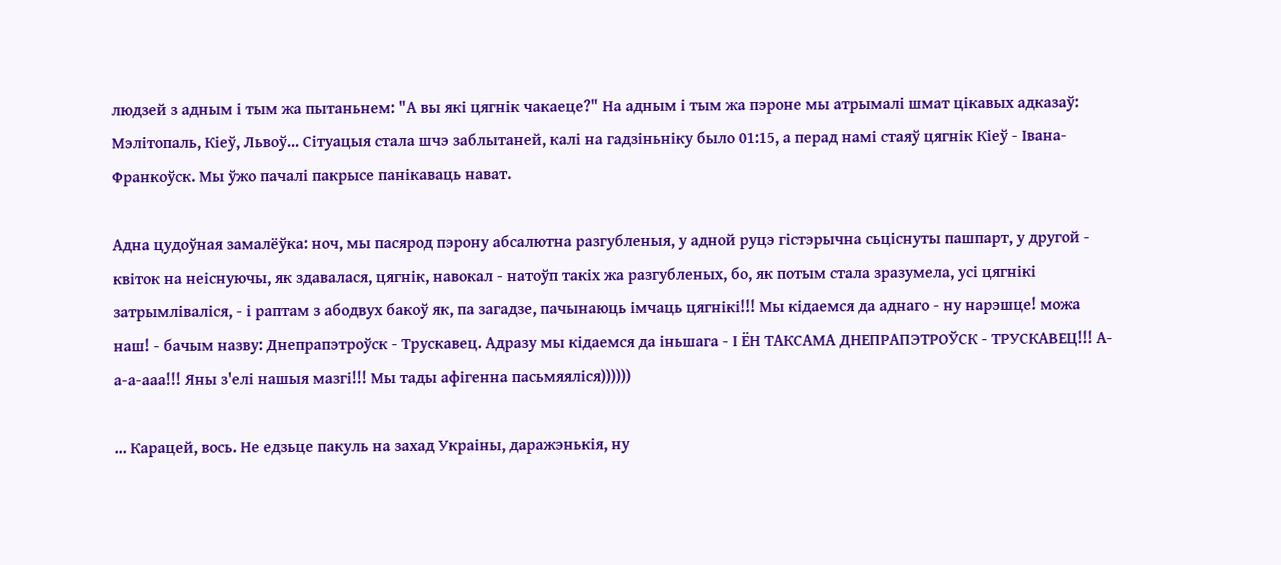людзей з адным і тым жа пытаньнем: "А вы які цягнік чакаеце?" На адным і тым жа пэроне мы атрымалі шмат цікавых адказаў: Мэлітопаль, Кіеў, Львоў... Сітуацыя стала шчэ заблытаней, калі на гадзіньніку было 01:15, а перад намі стаяў цягнік Кіеў - Івана-Франкоўск. Мы ўжо пачалі пакрысе панікаваць нават.

Адна цудоўная замалёўка: ноч, мы пасярод пэрону абсалютна разгубленыя, у адной руцэ гістэрычна сьціснуты пашпарт, у другой - квіток на неіснуючы, як здавалася, цягнік, навокал - натоўп такіх жа разгубленых, бо, як потым стала зразумела, усі цягнікі затрымліваліся, - і раптам з абодвух бакоў як, па загадзе, пачынаюць імчаць цягнікі!!! Мы кідаемся да аднаго - ну нарэшце! можа наш! - бачым назву: Днепрапэтроўск - Трускавец. Адразу мы кідаемся да іньшага - І ЁН ТАКСАМА ДНЕПРАПЭТРОЎСК - ТРУСКАВЕЦ!!! А-а-а-ааа!!! Яны з'елі нашыя мазгі!!! Мы тады афігенна пасьмяяліся))))))

... Карацей, вось. Не едзьце пакуль на захад Украіны, даражэнькія, ну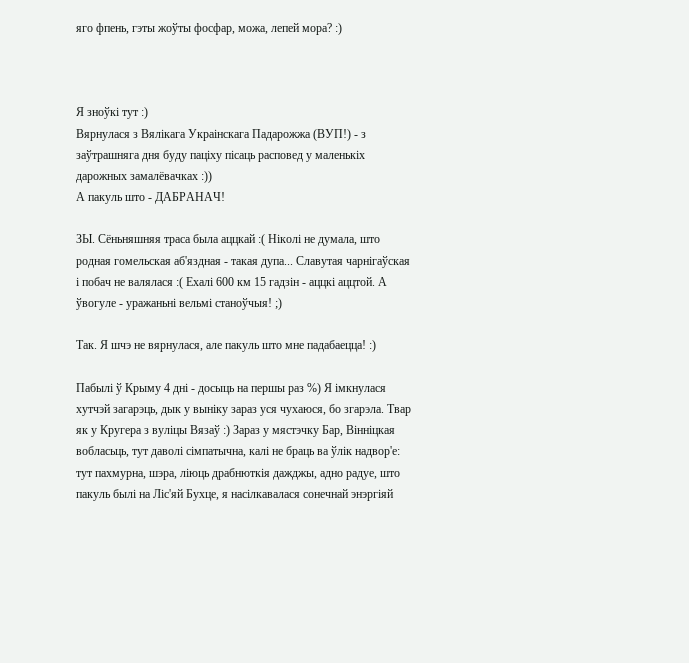яго фпень, гэты жоўты фосфар, можа, лепей мора? :)



Я зноўкі тут :)
Вярнулася з Вялікага Украінскага Падарожжа (ВУП!) - з заўтрашняга дня буду паціху пісаць расповед у маленькіх дарожных замалёвачках :))
А пакуль што - ДАБРАНАЧ!

ЗЫ. Сёньняшняя траса была аццкай :( Ніколі не думала, што родная гомельская аб'яздная - такая дупа... Славутая чарнігаўская і побач не валялася :( Ехалі 600 км 15 гадзін - аццкі аццтой. А ўвогуле - уражаньні вельмі станоўчыя! ;)

Так. Я шчэ не вярнулася, але пакуль што мне падабаецца! :)

Пабылі ў Крыму 4 дні - досыць на першы раз %) Я імкнулася хутчэй загарэць, дык у выніку зараз уся чухаюся, бо згарэла. Твар як у Кругера з вуліцы Вязаў :) Зараз у мястэчку Бар, Вінніцкая вобласьць, тут даволі сімпатычна, калі не браць ва ўлік надвор'е: тут пахмурна, шэра, ліюць драбнюткія дажджы, адно радуе, што пакуль былі на Ліс'яй Бухце, я насілкавалася сонечнай энэргіяй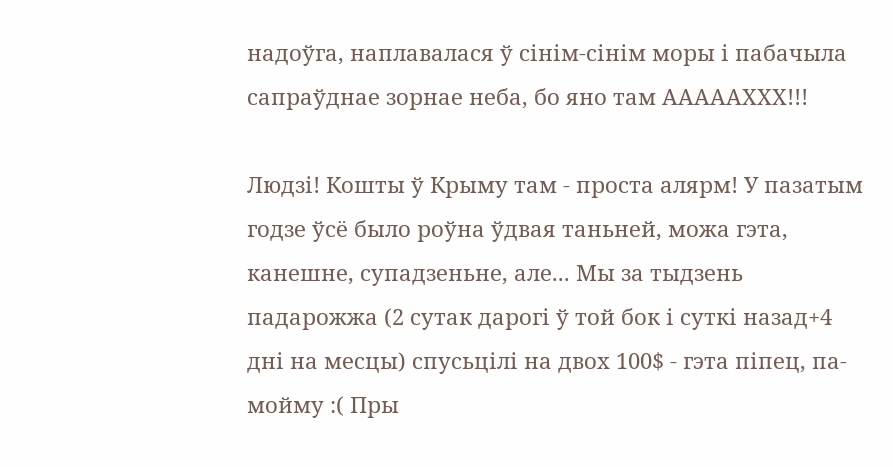надоўга, наплавалася ў сінім-сінім моры і пабачыла сапраўднае зорнае неба, бо яно там АААААХХХ!!!

Людзі! Кошты ў Крыму там - проста алярм! У пазатым годзе ўсё было роўна ўдвая таньней, можа гэта, канешне, супадзеньне, але... Мы за тыдзень падарожжа (2 сутак дарогі ў той бок і суткі назад+4 дні на месцы) спусьцілі на двох 100$ - гэта піпец, па-мойму :( Пры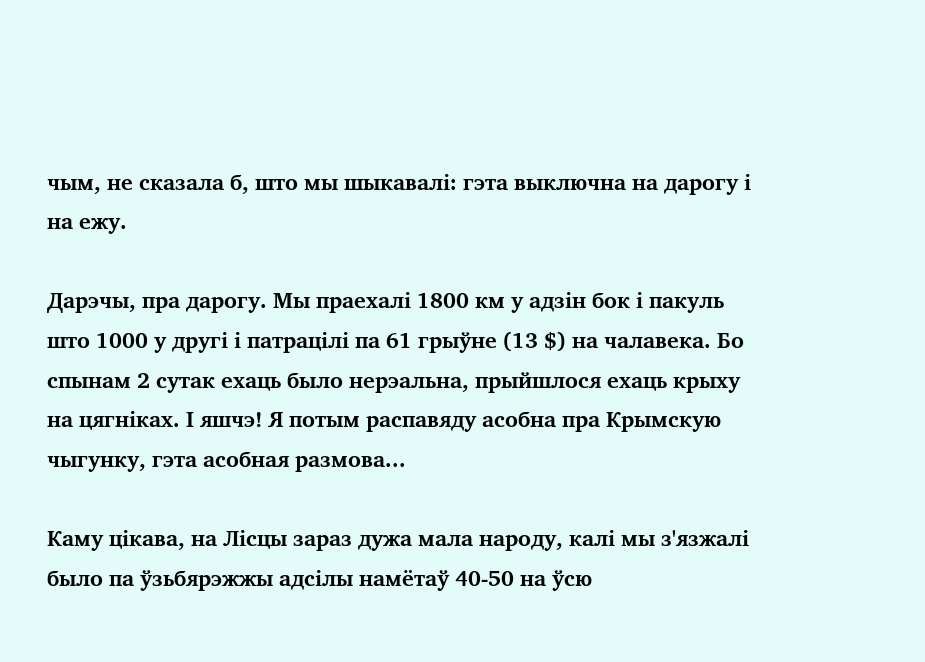чым, не сказала б, што мы шыкавалі: гэта выключна на дарогу і на ежу.

Дарэчы, пра дарогу. Мы праехалі 1800 км у адзін бок і пакуль што 1000 у другі і патрацілі па 61 грыўне (13 $) на чалавека. Бо спынам 2 сутак ехаць было нерэальна, прыйшлося ехаць крыху на цягніках. І яшчэ! Я потым распавяду асобна пра Крымскую чыгунку, гэта асобная размова...

Каму цікава, на Лісцы зараз дужа мала народу, калі мы з'язжалі было па ўзьбярэжжы адсілы намётаў 40-50 на ўсю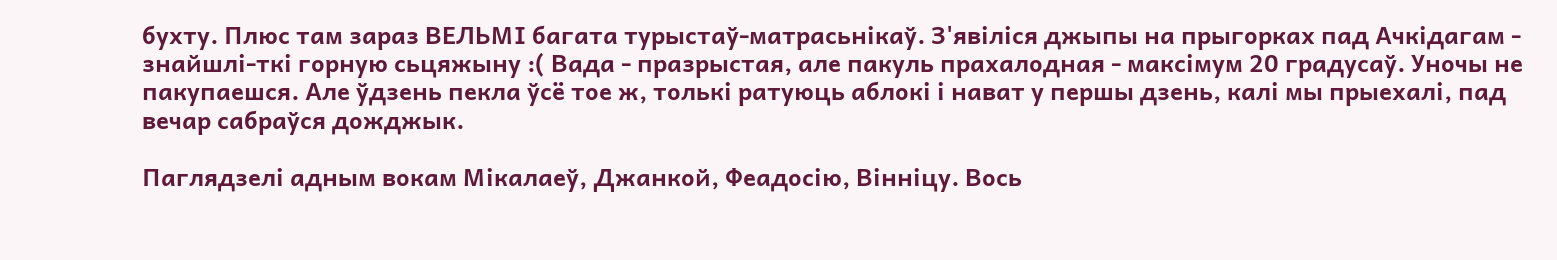бухту. Плюс там зараз ВЕЛЬМІ багата турыстаў-матрасьнікаў. З'явіліся джыпы на прыгорках пад Ачкідагам - знайшлі-ткі горную сьцяжыну :( Вада - празрыстая, але пакуль прахалодная - максімум 20 градусаў. Уночы не пакупаешся. Але ўдзень пекла ўсё тое ж, толькі ратуюць аблокі і нават у першы дзень, калі мы прыехалі, пад вечар сабраўся дожджык.

Паглядзелі адным вокам Мікалаеў, Джанкой, Феадосію, Вінніцу. Вось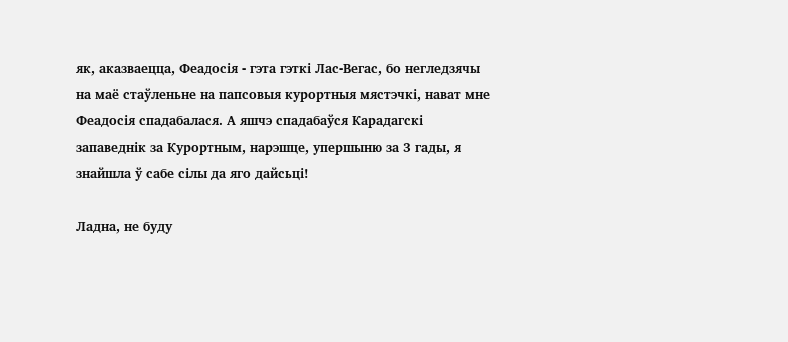як, аказваецца, Феадосія - гэта гэткі Лас-Вегас, бо негледзячы на маё стаўленьне на папсовыя курортныя мястэчкі, нават мне Феадосія спадабалася. А яшчэ спадабаўся Карадагскі запаведнік за Курортным, нарэшце, упершыню за 3 гады, я знайшла ў сабе сілы да яго дайсьці!

Ладна, не буду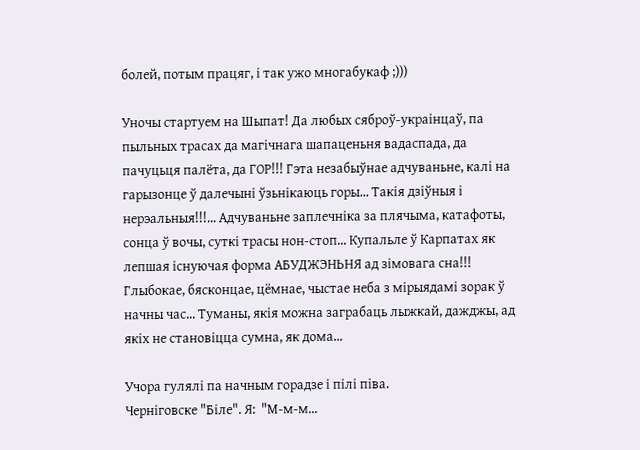болей, потым працяг, і так ужо многабукаф ;)))

Уночы стартуем на Шыпат! Да любых сяброў-украінцаў, па пыльных трасах да магічнага шапаценьня вадаспада, да пачуцьця палёта, да ГОР!!! Гэта незабыўнае адчуваньне, калі на гарызонце ў далечыні ўзьнікаюць горы... Такія дзіўныя і нерэальныя!!!... Адчуваньне заплечніка за плячыма, катафоты, сонца ў вочы, суткі трасы нон-стоп... Купальле ў Карпатах як лепшая існуючая форма АБУДЖЭНЬНЯ ад зімовага сна!!! Глыбокае, бясконцае, цёмнае, чыстае неба з мірыядамі зорак ў начны час... Туманы, якія можна заграбаць лыжкай, дажджы, ад якіх не становіцца сумна, як дома...

Учора гулялі па начным горадзе і пілі піва.
Черніговске "Біле". Я:  "М-м-м...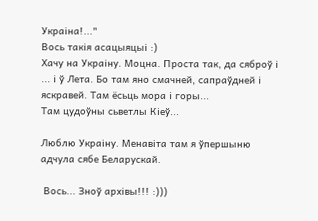Украіна!..."
Вось такія асацыяцыі :)
Хачу на Украіну. Моцна. Проста так, да сяброў і ... і ў Лета. Бо там яно смачней, сапраўдней і яскравей. Там ёсьць мора і горы...
Там цудоўны сьветлы Кіеў...

Люблю Украіну. Менавіта там я ўпершыню адчула сябе Беларускай.

 Вось... Зноў архівы!!! :)))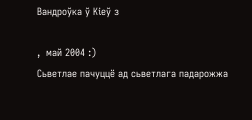Вандроўка ў Кіеў з

,  май 2004 :)
Сьветлае пачуццё ад сьветлага падарожжа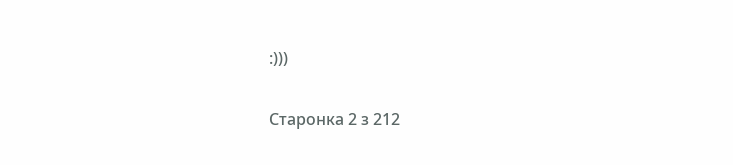:)))

Старонка 2 з 212